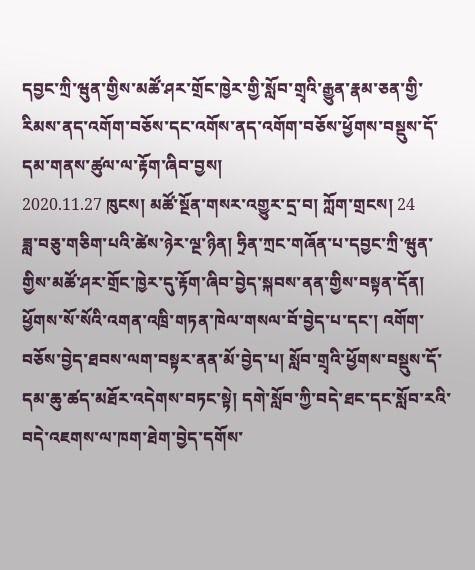དབྱང་ཀྲི་ཝུན་གྱིས་མཚོ་ཤར་གྲོང་ཁྱེར་གྱི་སློབ་གྲྭའི་རྒྱུན་རྣམ་ཅན་གྱི་རིམས་ནད་འགོག་བཅོས་དང་འགོས་ནད་འགོག་བཅོས་ཕྱོགས་བསྡུས་དོ་དམ་གནས་ཚུལ་ལ་རྟོག་ཞིབ་བྱས།
2020.11.27 ཁུངས། མཚོ་སྔོན་གསར་འགྱུར་དྲ་བ། ཀློག་གྲངས། 24
ཟླ་བཅུ་གཅིག་པའི་ཚེས་ཉེར་ལྔ་ཉིན། ཧྲིན་ཀྲང་གཞོན་པ་དབྱང་ཀྲི་ཝུན་གྱིས་མཚོ་ཤར་གྲོང་ཁྱེར་དུ་རྟོག་ཞིབ་བྱེད་སྐབས་ནན་གྱིས་བསྟན་དོན། ཕྱོགས་སོ་སོའི་འགན་འཁྲི་གཏན་ཁེལ་གསལ་བོ་བྱེད་པ་དང་། འགོག་བཅོས་བྱེད་ཐབས་ལག་བསྟར་ནན་མོ་བྱེད་པ། སློབ་གྲྭའི་ཕྱོགས་བསྡུས་དོ་དམ་ཆུ་ཚད་མཐོར་འདེགས་བཏང་སྟེ། དགེ་སློབ་ཀྱི་བདེ་ཐང་དང་སློབ་རའི་བདེ་འཇགས་ལ་ཁག་ཐེག་བྱེད་དགོས་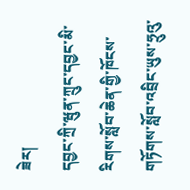ཟེར།
དབྱང་ཀྲི་ཝུན་ཀྲུང་དབྱང་མི་རིགས་སློབ་ཆེན་གྱི་ཁོངས་གཏོགས་སློབ་འབྲིང་ཡུས་ཧྲུའུ་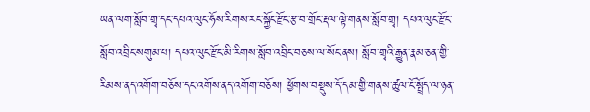ཡན་ལག་སློབ་གྲྭ་དང་དཔའ་ལུང་ཧོས་རིགས་རང་སྐྱོང་རྫོང་རྩ་བ་གྲོང་རྡལ་ལྟེ་གནས་སློབ་གྲྭ། དཔའ་ལུང་རྫོང་སློབ་འབྲིང་སགུམ་པ། དཔའ་ལུང་རྫོང་མི་རིགས་སློབ་འབྲིང་བཅས་ལ་སོང་ནས། སློབ་གྲྭའི་རྒྱུན་རྣམ་ཅན་གྱི་རིམས་ནད་འགོག་བཅོས་དང་འགོས་ནད་འགོག་བཅོས། ཕྱོགས་བསྡུས་དོ་དམ་གྱི་གནས་ཚུལ་ངོ་སྤྲོད་ལ་ཉན་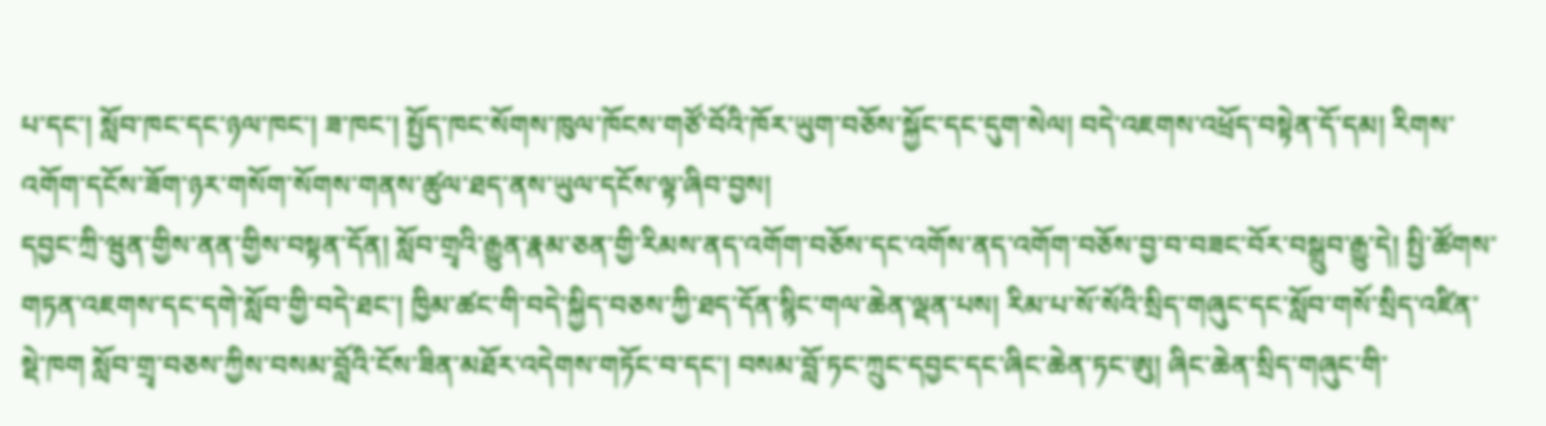པ་དང་། སློབ་ཁང་དང་ཉལ་ཁང་། ཟ་ཁང་། སྤྱོད་ཁང་སོགས་ཁུལ་ཁོངས་གཙོ་བོའི་ཁོར་ཡུག་བཅོས་སྐྱོང་དང་དུག་སེལ། བདེ་འཇགས་འཕྲོད་བསྟེན་དོ་དམ། རིགས་འགོག་དངོས་ཟོག་ཉར་གསོག་སོགས་གནས་ཚུལ་ཐད་ནས་ཡུལ་དངོས་ལྟ་ཞིབ་བྱས།
དབྱང་ཀྲི་ཝུན་གྱིས་ནན་གྱིས་བསྟན་དོན། སློབ་གྲྭའི་རྒྱུན་རྣམ་ཅན་གྱི་རིམས་ནད་འགོག་བཅོས་དང་འགོས་ནད་འགོག་བཅོས་བྱ་བ་བཟང་བོར་བསྒྲུབ་རྒྱུ་དེ། སྤྱི་ཚོགས་གཏན་འཇགས་དང་དགེ་སློབ་གྱི་བདེ་ཐང་། ཁྱིམ་ཚང་གི་བདེ་སྐྱིད་བཅས་ཀྱི་ཐད་དོན་སྙིང་གལ་ཆེན་ལྡན་པས། རིམ་པ་སོ་སོའི་སྲིད་གཞུང་དང་སློབ་གསོ་སྲིད་འཛིན་སྡེ་ཁག སློབ་གྲྭ་བཅས་ཀྱིས་བསམ་བློའི་ངོས་ཟིན་མཐོར་འདེགས་གཏོང་བ་དང་། བསམ་བློ་ཏང་ཀྲུང་དབྱང་དང་ཞིང་ཆེན་ཏང་ཨུ། ཞིང་ཆེན་སྲིད་གཞུང་གི་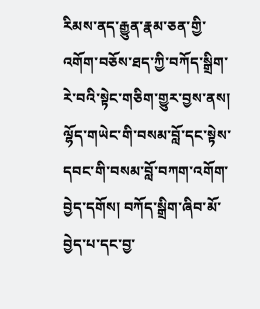རིམས་ནད་རྒྱུན་རྣམ་ཅན་གྱི་འགོག་བཅོས་ཐད་ཀྱི་བཀོད་སྒྲིག་རེ་བའི་སྟེང་གཅིག་གྱུར་བྱས་ནས། ལྷོད་གཡེང་གི་བསམ་བློ་དང་སྟེས་དབང་གི་བསམ་བློ་བཀག་འགོག་བྱེད་དགོས། བཀོད་སྒྲིག་ཞིབ་མོ་བྱེད་པ་དང་བྱ་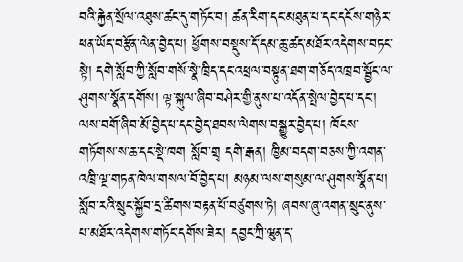བའི་རྐྱེན་སྲོལ་འཐུས་ཚང་དུ་གཏོང་བ། ཚན་རིག་དང་མཐུན་པ་དང་དངོས་གཉེར་ཕན་ཡོད་བརྩོན་ལེན་བྱེད་པ། ཕྱོགས་བསྡུས་དོ་དམ་ཆུ་ཚད་མཐོར་འདེགས་བཏང་སྟེ། དགེ་སློབ་ཀྱི་སློབ་གསོ་སྣེ་ཁྲིད་དང་འཕྲལ་བསྟུན་ཐག་གཅོད་འཁྲབ་སྦྱོང་ལ་ཤུགས་སྣོན་དགོས། ལྟ་སྐུལ་ཞིབ་བཤེར་གྱི་ནུས་པ་འདོན་སྤེལ་བྱེད་པ་དང་། ལས་བགོ་ཞིབ་མོ་བྱེད་པ་དང་བྱེད་ཐབས་ལེགས་བསྒྱུར་བྱེད་པ། ཁོངས་གཏོགས་ས་ཆ་དང་སྡེ་ཁག སློབ་གྲྭ དགེ་རྒན། ཁྱིམ་བདག་བཅས་ཀྱི་འགན་འཁྲི་ལྔ་གཏན་ཁེལ་གསལ་བོ་བྱེད་པ། མཉམ་ལས་གསུམ་ལ་ཤུགས་སྣོན་པ། སློབ་རའི་སྲུང་སྐྱོབ་དྲ་ཚིགས་བརྟན་པོ་བཙུགས་ཏེ། ཞབས་ཞུ་འགན་སྲུང་ནུས་པ་མཐོར་འདེགས་གཏོང་དགོས་ཟེར། དབྱང་ཀྲི་ཝུན་ད་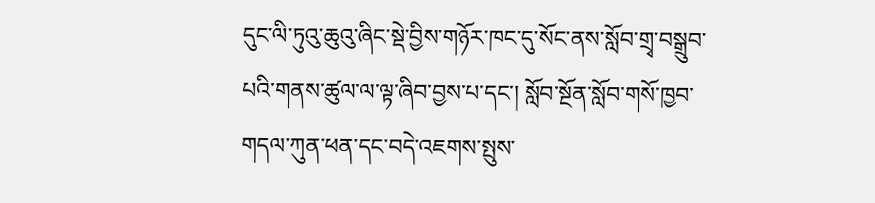དུང་ལི་ཏུའུ་ཆུའུ་ཞིང་སྡེ་བྱིས་གཉོར་ཁང་དུ་སོང་ནས་སློབ་གྲྭ་བསྒྲུབ་པའི་གནས་ཚུལ་ལ་ལྟ་ཞིབ་བྱས་པ་དང་། སློབ་སྔོན་སློབ་གསོ་ཁྱབ་གདལ་ཀུན་ཕན་དང་བདེ་འཇགས་སྤུས་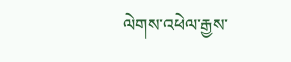ལེགས་འཕེལ་རྒྱས་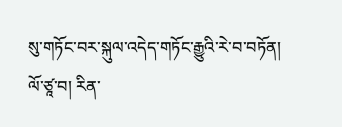སུ་གཏོང་བར་སྐུལ་འདེད་གཏོང་རྒྱུའི་རེ་བ་བཏོན།
ལོ་ཙཱ་བ། རིན་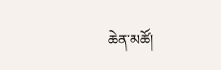ཆེན་མཚོ།